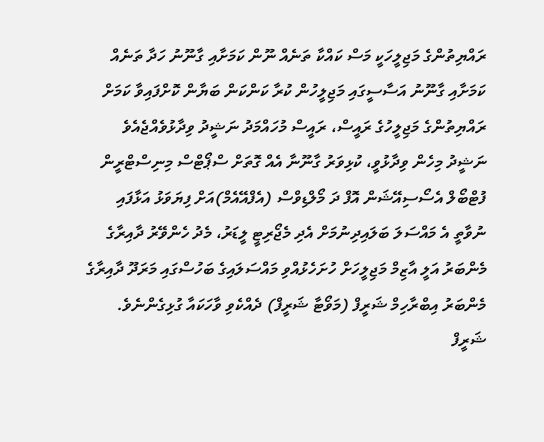ރައްޔިތުންގެ މަޖިލީހަކީ މަސް ކައްކާ ތަނެއް ނޫން ކަމަށާއި ގާނޫނު ހަދާ ތަނެއް ކަމަށާއި ގާނޫނު އަސާސީގައި މަޖިލީހުން ކުރާ ކަންކަން ބަޔާން ކޮށްފައިވާ ކަމަށް ރައްޔިތުންގެ މަޖިލީހުގެ ރައީސް، ރައީސް މުހައްމަދު ނަޝީދު ވިދާޅުވެއްޖެއެވެ
ނަޝީދު މިހެން ވިދާޅުވީ، ކުޅިވަރު ގާނޫނާ އެއް ގޮތަށް ސްޕޯޓްސް މިނިސްޓްރީން ފުޓްބޯލް އެސޯސިއޭޝަން އޮފް ދަ މޯލްޑިވްސް (އެފްއޭއެމް)އަށް ފިޔަވަޅު އަޅާފައި ނުވާތީ އެ މައްސަލަ ބަލައިދިނުމަށް އެދި މެޖޯރިޓީ ލީޑަރު، މެދު ހެންވޭރު ދާއިރާގެ މެންބަރު އަލީ އާޒިމް މަޖިލީހަށް ހުށަހެޅުއްވި މައްސަލައިގެ ބަހުސްގައި މަރަދޫ ދާއިރާގެ މެންބަރު އިބްރާހިމް ޝަރީފް (މަވޯޓާ ޝަރީފް) ދެއްކެވި ވާހަކައާ ގުޅިގެންނެވެ.
ޝަރީފް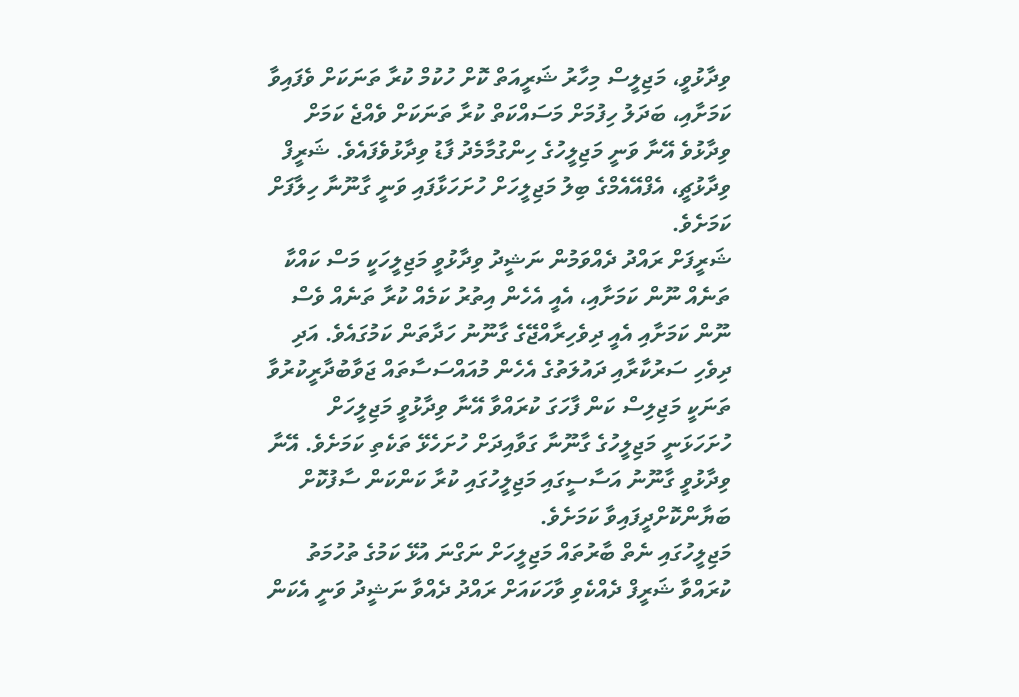ވިދާޅުވީ، މަޖިލީސް މިހާރު ޝަރީއަތް ކޮށް ހުކުމް ކުރާ ތަނަކަށް ވެފައިވާ ކަމަށާއި، ބަދަލު ހިފުމަށް މަސައްކަތް ކުރާ ތަނަކަށް ވެއްޖެ ކަމަށް ވިދާޅުވެ އޭނާ ވަނީ މަޖިލީހުގެ ހިންގުމާމެދު ފާޑު ވިދާޅުވެފައެވެ. ޝަރީފް ވިދާޅުޗީ، އެފްއޭއެމްގެ ބިލު މަޖިލީހަށް ހުށަހަޅާފައި ވަނީ ގާނޫނާ ހިލާފަށް ކަމަށެވެ.
ޝަރީފަށް ރައްދު ދެއްވަމުން ނަޝީދު ވިދާޅުވީ މަޖިލީހަކީ މަސް ކައްކާ ތަނެއް ނޫން ކަމަށާއި، އެއީ އެހެން އިތުރު ކަމެއް ކުރާ ތަނެއް ވެސް ނޫން ކަމަށާއި އެއީ ދިވެހިރާއްޖޭގެ ގާނޫނު ހަދާތަން ކަމުގައެވެ. އަދި ދިވެހި ސަރުކާރާއި ދައުލަތުގެ އެހެން މުއައްސަސާތައް ޖަވާބުދާރީކުރުވާ ތަނަކީ މަޖިލިސް ކަން ފާހަގަ ކުރައްވާ އޭނާ ވިދާޅުވީ މަޖިލީހަށް ހުށަހަޅަނީ މަޖިލީހުގެ ގާނޫނާ ގަވާއިދަށް ހުށަހެޅޭ ތަކެތި ކަމަށެވެ. އޭނާ ވިދާޅުވީ ގާނޫނު އަސާސީގައި މަޖިލީހުގައި ކުރާ ކަންކަން ސާފުކޮށް ބަޔާންކޮށްދީފައިވާ ކަމަށެވެ.
މަޖިލީހުގައި ނެތް ބާރުތައް މަޖިލީހަށް ނަގްނަ އުޅޭ ކަމުގެ ތުހުމަތު ކުރައްވާ ޝަރީފް ދެއްކެވި ވާހަކައަށް ރައްދު ދެއްވާ ނަޝީދު ވަނީ އެކަން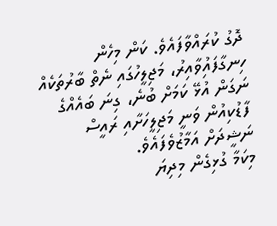ދޮގު ކުރައްވާފައެވެ. ކަން މިހެން ހިނގާފައިުވާއިރު، މަޖިލީހުގައި ނެތް ބާރުތަކެއް ނަގަން އުޅޭ ކަމަށް ބުނެ، ގިނަ ބައެއްގެ ފާޑުކިއުން ވަނީ މަޖިލީހަށާއި ރައީސް ނަޝީދަށް އަމާޒުވެފައެވެ.
މިކަމާ ގުޅިގެން މިދިޔަ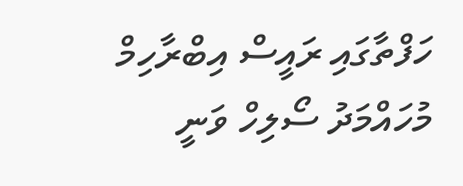ހަފްތާގައި ރައީސް އިބްރާހިމް މުހައްމަދު ސޯލިހް ވަނީ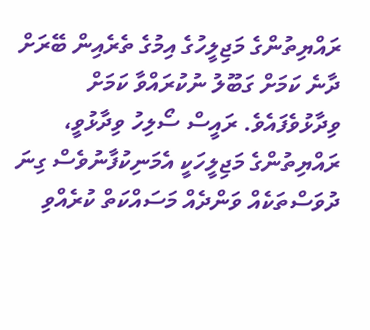ރައްޔިތުންގެ މަޖިލީހުގެ އިމުގެ ތެރެއިން ބޭރަށް ދާނެ ކަމަށް ގަބޫލު ނުކުރައްވާ ކަމަށް ވިދާޅުވެފައެވެ. ރައީސް ސޯލިހު ވިދާޅުވީ، ރައްޔިތުންގެ މަޖިލީހަކީ އެމަނިކުފާނުވެސް ގިނަ ދުވަސްތަކެއް ވަންދެއް މަސައްކަތް ކުރެއްވި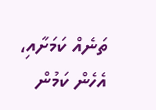ތަނެއް ކަމަށާއި، އެހެން ކަމުން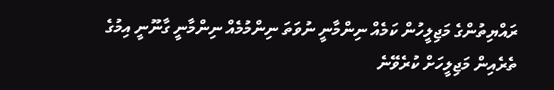ރައްޔިތުންގެ މަޖިލީހުން ކަމެއް ނިންމާނީ ނުވަތަ ނިންމުމެއް ނިންމާނީ ގާނޫނީ އިމުގެ ތެރެއިން މަޖިލީހަށް ކުރެވޭނެ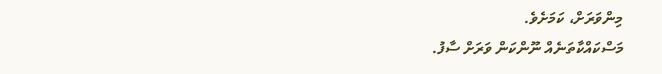މިންވަރަށް، ކަމަށެވެ.
މަސްކައްކާތަނެއް ނޫންކަން ވަރަށް ސާފު.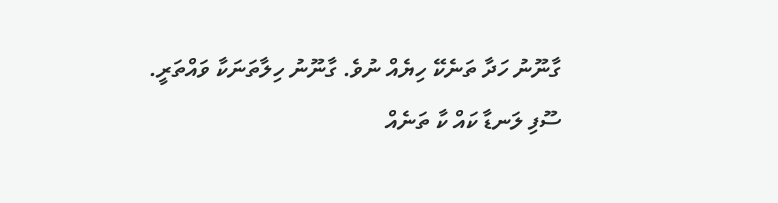ގާނޫނު ހަދާ ތަނެކޭ ހިޔެއް ނުވެ. ގާނޫނު ހިލާތަނަކާ ވައްތަރީ.
ސޫފި ލަނޑާ ކައް ކާ ތަނެއް